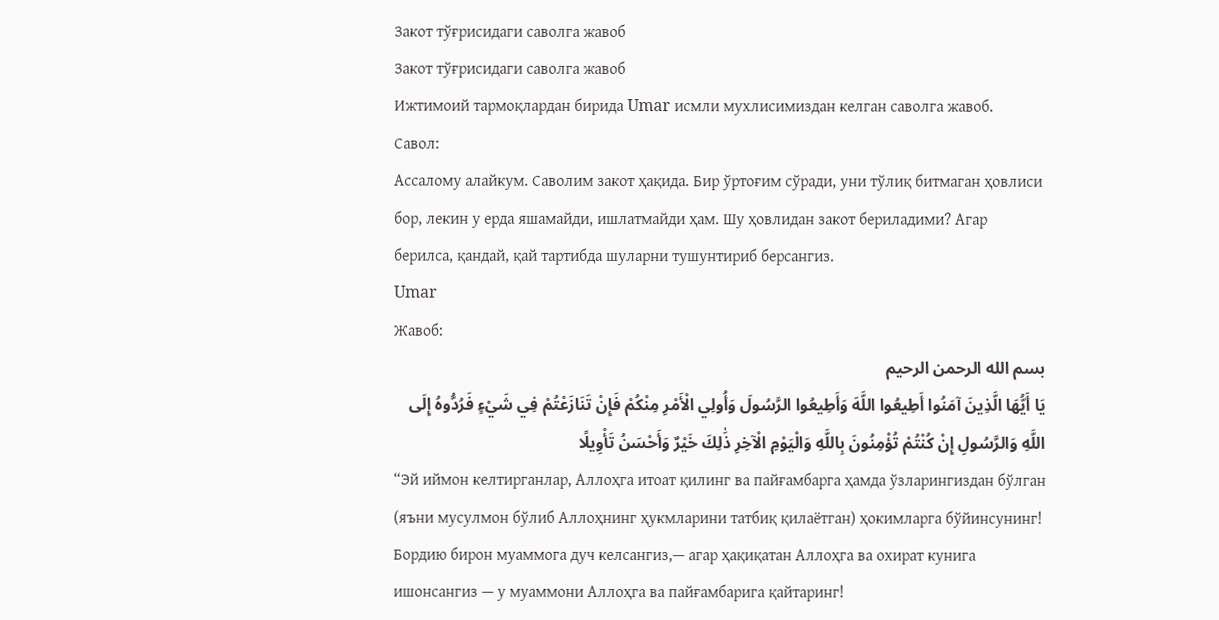Закот тўғрисидаги саволга жавоб
Закот тўғрисидаги саволга жавоб
Ижтимоий тармоқлардан бирида Umar исмли мухлисимиздан келган саволга жавоб.
Савол:
Ассалому алайкум. Саволим закот ҳақида. Бир ўртоғим сўради, уни тўлиқ битмаган ҳовлиси бор, лекин у ерда яшамайди, ишлатмайди ҳам. Шу ҳовлидан закот бериладими? Агар берилса, қандай, қай тартибда шуларни тушунтириб берсангиз.
Umar
Жавоб:
بسم الله الرحمن الرحيم
يَا أَيُّهَا الَّذِينَ آمَنُوا أَطِيعُوا اللَّهَ وَأَطِيعُوا الرَّسُولَ وَأُولِي الْأَمْرِ مِنْكُمْ فَإِنْ تَنَازَعْتُمْ فِي شَيْءٍ فَرُدُّوهُ إِلَى اللَّهِ وَالرَّسُولِ إِنْ كُنْتُمْ تُؤْمِنُونَ بِاللَّهِ وَالْيَوْمِ الْآخِرِ ذَٰلِكَ خَيْرٌ وَأَحْسَنُ تَأْوِيلًا
“Эй иймон келтирганлар, Аллоҳга итоат қилинг ва пайғамбарга ҳамда ўзларингиздан бўлган (яъни мусулмон бўлиб Аллоҳнинг ҳукмларини татбиқ қилаётган) ҳокимларга бўйинсунинг! Бордию бирон муаммога дуч келсангиз,— агар ҳақиқатан Аллоҳга ва охират кунига ишонсангиз — у муаммони Аллоҳга ва пайғамбарига қайтаринг!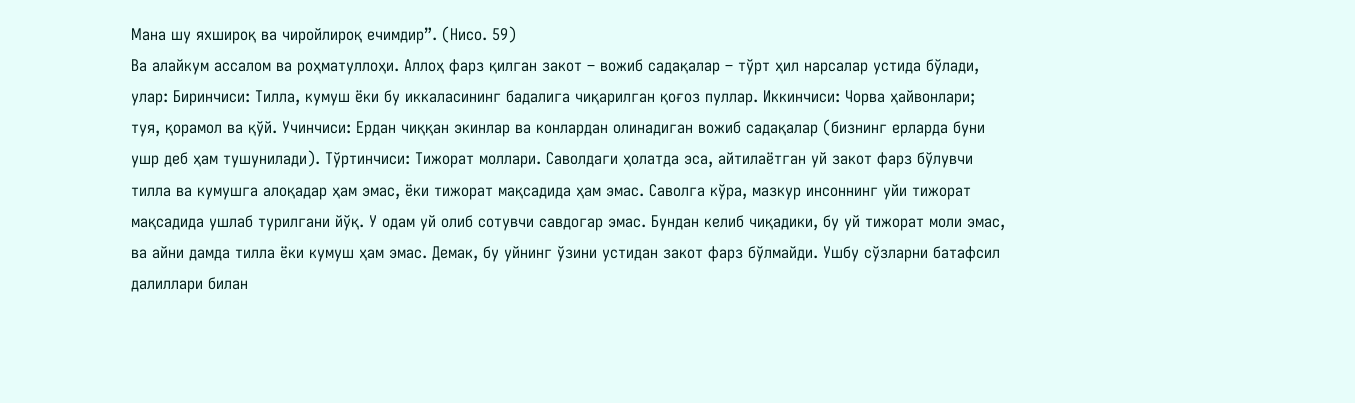Мана шу яхшироқ ва чиройлироқ ечимдир”. (Нисо. 59)
Ва алайкум ассалом ва роҳматуллоҳи. Аллоҳ фарз қилган закот – вожиб садақалар – тўрт ҳил нарсалар устида бўлади, улар: Биринчиси: Тилла, кумуш ёки бу иккаласининг бадалига чиқарилган қоғоз пуллар. Иккинчиси: Чорва ҳайвонлари; туя, қорамол ва қўй. Учинчиси: Ердан чиққан экинлар ва конлардан олинадиган вожиб садақалар (бизнинг ерларда буни ушр деб ҳам тушунилади). Тўртинчиси: Тижорат моллари. Саволдаги ҳолатда эса, айтилаётган уй закот фарз бўлувчи тилла ва кумушга алоқадар ҳам эмас, ёки тижорат мақсадида ҳам эмас. Саволга кўра, мазкур инсоннинг уйи тижорат мақсадида ушлаб турилгани йўқ. У одам уй олиб сотувчи савдогар эмас. Бундан келиб чиқадики, бу уй тижорат моли эмас, ва айни дамда тилла ёки кумуш ҳам эмас. Демак, бу уйнинг ўзини устидан закот фарз бўлмайди. Ушбу сўзларни батафсил далиллари билан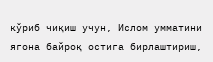кўриб чиқиш учун, Ислом умматини ягона байроқ остига бирлаштириш,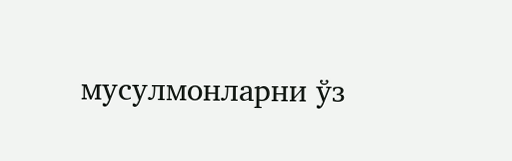мусулмонларни ўз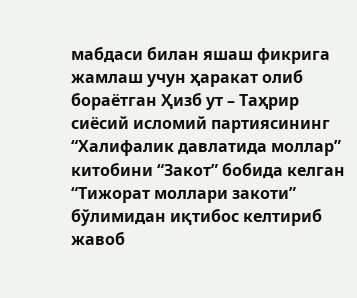мабдаси билан яшаш фикрига жамлаш учун ҳаракат олиб бораётган Ҳизб ут – Таҳрир сиёсий исломий партиясининг “Халифалик давлатида моллар” китобини “Закот” бобида келган “Тижорат моллари закоти” бўлимидан иқтибос келтириб жавоб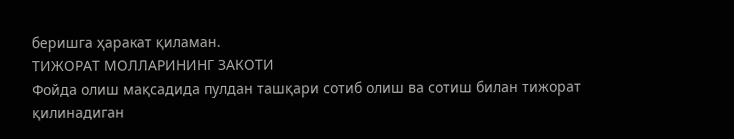беришга ҳаракат қиламан.
ТИЖОРАТ МОЛЛАРИНИНГ ЗАКОТИ
Фойда олиш мақсадида пулдан ташқари сотиб олиш ва сотиш билан тижорат қилинадиган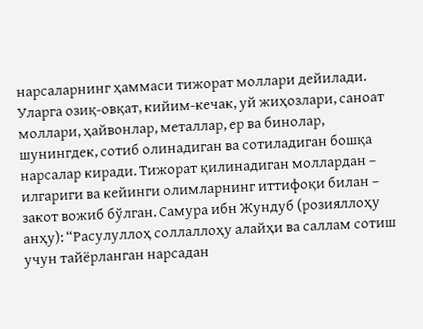нарсаларнинг ҳаммаси тижорат моллари дейилади. Уларга озиқ-овқат, кийим-кечак, уй жиҳозлари, саноат моллари, ҳайвонлар, металлар, ер ва бинолар, шунингдек, сотиб олинадиган ва сотиладиган бошқа нарсалар киради. Тижорат қилинадиган моллардан – илгариги ва кейинги олимларнинг иттифоқи билан – закот вожиб бўлган. Самура ибн Жундуб (розияллоҳу анҳу): “Расулуллоҳ соллаллоҳу алайҳи ва саллам сотиш учун тайёрланган нарсадан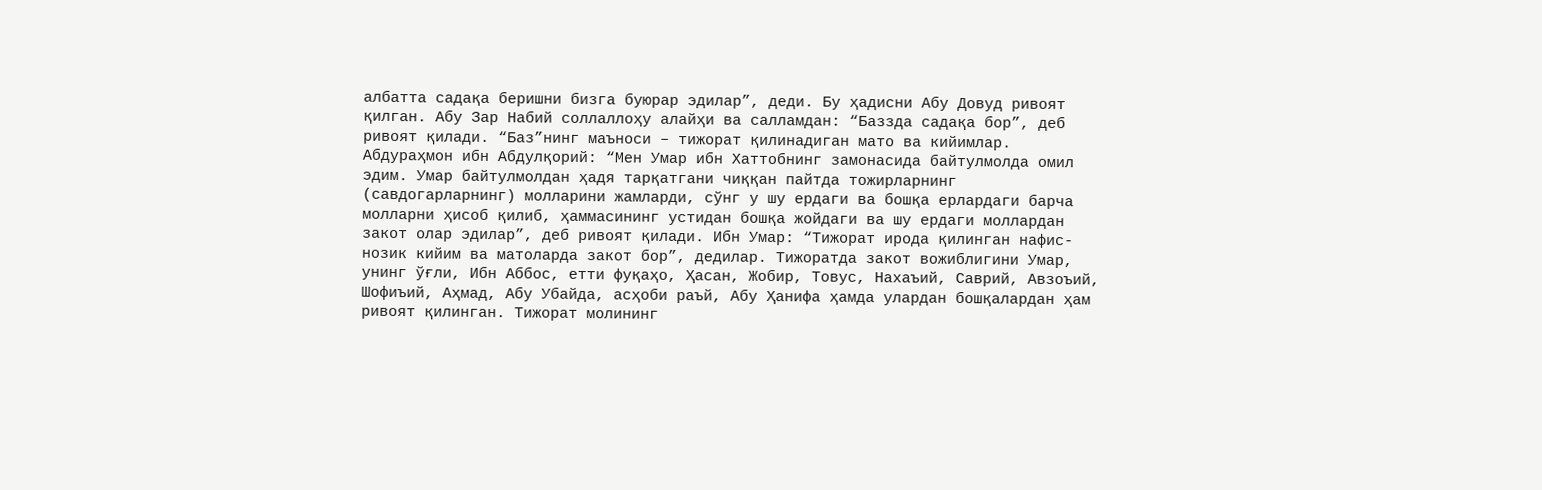албатта садақа беришни бизга буюрар эдилар”, деди. Бу ҳадисни Абу Довуд ривоят қилган. Абу Зар Набий соллаллоҳу алайҳи ва салламдан: “Баззда садақа бор”, деб ривоят қилади. “Баз”нинг маъноси – тижорат қилинадиган мато ва кийимлар. Абдураҳмон ибн Абдулқорий: “Мен Умар ибн Хаттобнинг замонасида байтулмолда омил эдим. Умар байтулмолдан ҳадя тарқатгани чиққан пайтда тожирларнинг (савдогарларнинг) молларини жамларди, сўнг у шу ердаги ва бошқа ерлардаги барча молларни ҳисоб қилиб, ҳаммасининг устидан бошқа жойдаги ва шу ердаги моллардан закот олар эдилар”, деб ривоят қилади. Ибн Умар: “Тижорат ирода қилинган нафис-нозик кийим ва матоларда закот бор”, дедилар. Тижоратда закот вожиблигини Умар, унинг ўғли, Ибн Аббос, етти фуқаҳо, Ҳасан, Жобир, Товус, Нахаъий, Саврий, Авзоъий, Шофиъий, Аҳмад, Абу Убайда, асҳоби раъй, Абу Ҳанифа ҳамда улардан бошқалардан ҳам ривоят қилинган. Тижорат молининг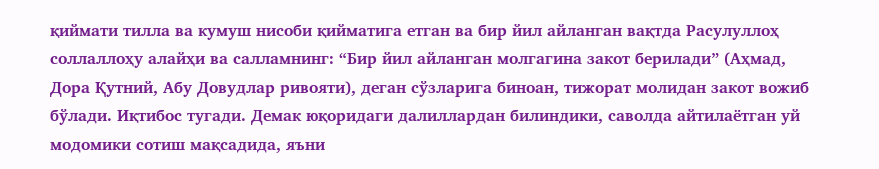қиймати тилла ва кумуш нисоби қийматига етган ва бир йил айланган вақтда Расулуллоҳ соллаллоҳу алайҳи ва салламнинг: “Бир йил айланган молгагина закот берилади” (Аҳмад, Дора Қутний, Абу Довудлар ривояти), деган сўзларига биноан, тижорат молидан закот вожиб бўлади. Иқтибос тугади. Демак юқоридаги далиллардан билиндики, саволда айтилаётган уй модомики сотиш мақсадида, яъни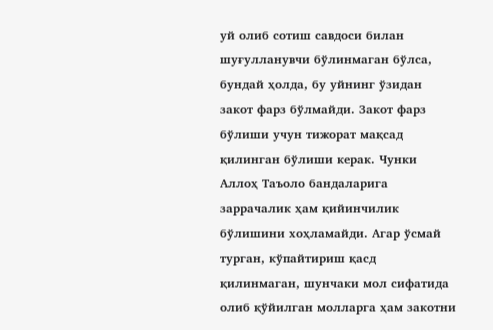уй олиб сотиш савдоси билан шуғулланувчи бўлинмаган бўлса, бундай ҳолда, бу уйнинг ўзидан закот фарз бўлмайди. Закот фарз бўлиши учун тижорат мақсад қилинган бўлиши керак. Чунки Аллоҳ Таъоло бандаларига заррачалик ҳам қийинчилик бўлишини хоҳламайди. Агар ўсмай турган, кўпайтириш қасд қилинмаган, шунчаки мол сифатида олиб қўйилган молларга ҳам закотни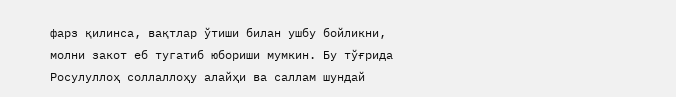фарз қилинса, вақтлар ўтиши билан ушбу бойликни, молни закот еб тугатиб юбориши мумкин. Бу тўғрида Росулуллоҳ соллаллоҳу алайҳи ва саллам шундай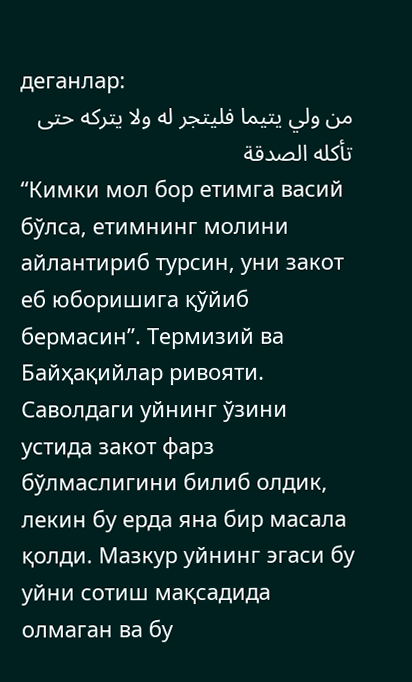деганлар:
من ولي يتيما فليتجر له ولا يتركه حتى تأكله الصدقة
“Кимки мол бор етимга васий бўлса, етимнинг молини айлантириб турсин, уни закот еб юборишига қўйиб бермасин”. Термизий ва Байҳақийлар ривояти.
Саволдаги уйнинг ўзини устида закот фарз бўлмаслигини билиб олдик, лекин бу ерда яна бир масала қолди. Мазкур уйнинг эгаси бу уйни сотиш мақсадида олмаган ва бу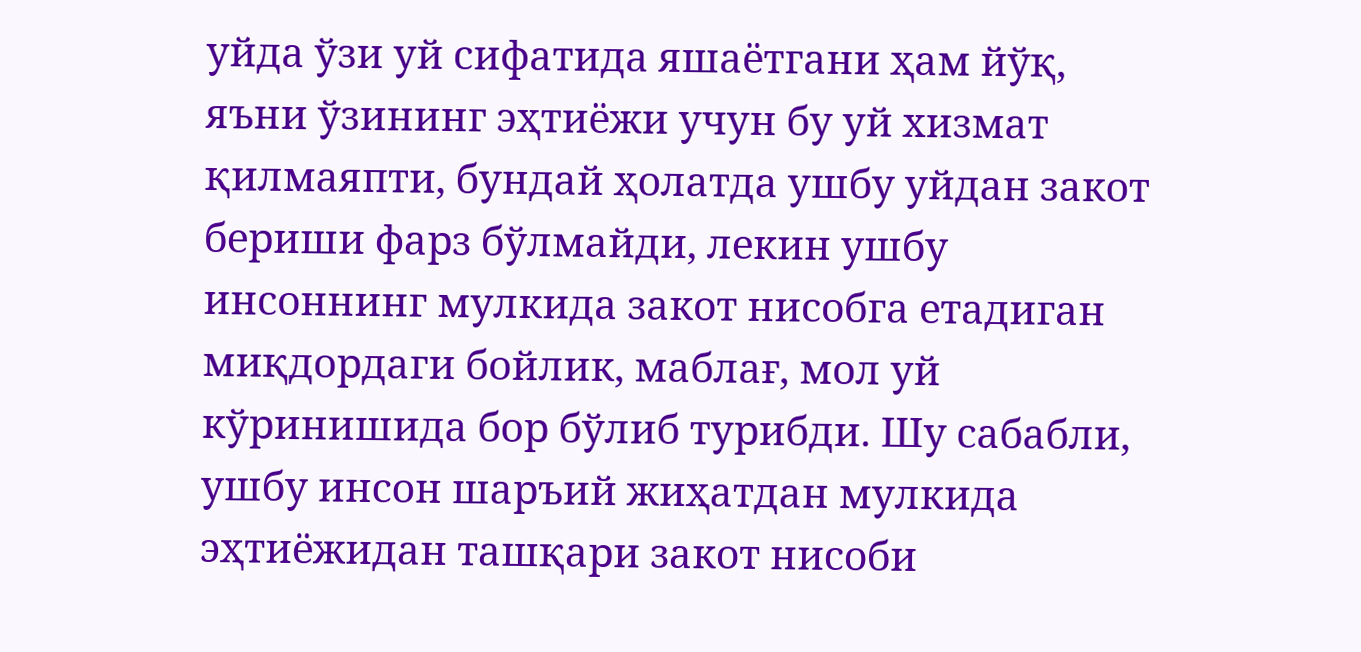уйда ўзи уй сифатида яшаётгани ҳам йўқ, яъни ўзининг эҳтиёжи учун бу уй хизмат қилмаяпти, бундай ҳолатда ушбу уйдан закот бериши фарз бўлмайди, лекин ушбу инсоннинг мулкида закот нисобга етадиган миқдордаги бойлик, маблағ, мол уй кўринишида бор бўлиб турибди. Шу сабабли, ушбу инсон шаръий жиҳатдан мулкида эҳтиёжидан ташқари закот нисоби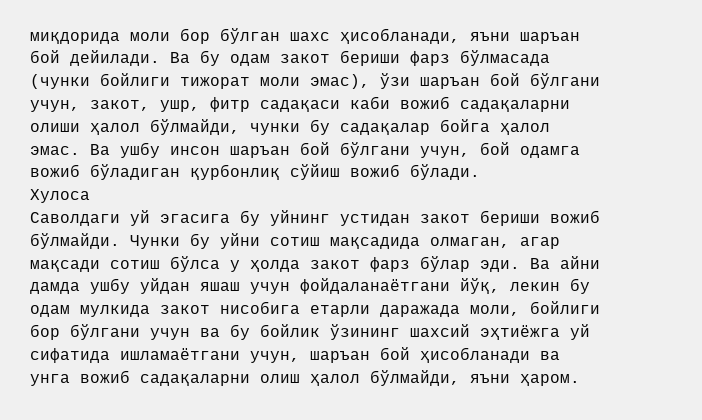миқдорида моли бор бўлган шахс ҳисобланади, яъни шаръан бой дейилади. Ва бу одам закот бериши фарз бўлмасада (чунки бойлиги тижорат моли эмас), ўзи шаръан бой бўлгани учун, закот, ушр, фитр садақаси каби вожиб садақаларни олиши ҳалол бўлмайди, чунки бу садақалар бойга ҳалол эмас. Ва ушбу инсон шаръан бой бўлгани учун, бой одамга вожиб бўладиган қурбонлиқ сўйиш вожиб бўлади.
Хулоса
Саволдаги уй эгасига бу уйнинг устидан закот бериши вожиб бўлмайди. Чунки бу уйни сотиш мақсадида олмаган, агар мақсади сотиш бўлса у ҳолда закот фарз бўлар эди. Ва айни дамда ушбу уйдан яшаш учун фойдаланаётгани йўқ, лекин бу одам мулкида закот нисобига етарли даражада моли, бойлиги бор бўлгани учун ва бу бойлик ўзининг шахсий эҳтиёжга уй сифатида ишламаётгани учун, шаръан бой ҳисобланади ва унга вожиб садақаларни олиш ҳалол бўлмайди, яъни ҳаром.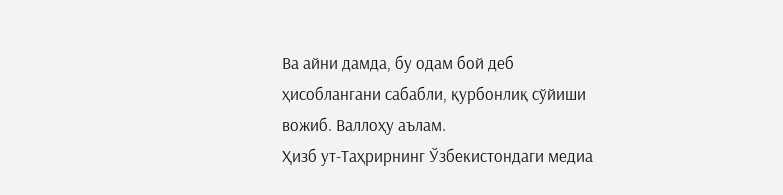Ва айни дамда, бу одам бой деб ҳисоблангани сабабли, қурбонлиқ сўйиши вожиб. Валлоҳу аълам.
Ҳизб ут-Таҳрирнинг Ўзбекистондаги медиа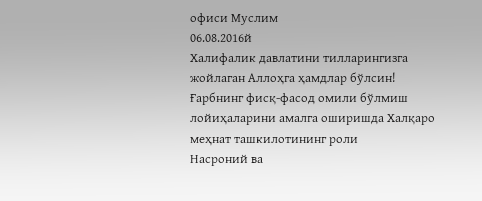офиси Муслим
06.08.2016й
Халифалик давлатини тилларингизга жойлаган Аллоҳга ҳамдлар бўлсин!
Ғарбнинг фисқ-фасод омили бўлмиш лойиҳаларини амалга оширишда Халқаро меҳнат ташкилотининг роли
Насроний ва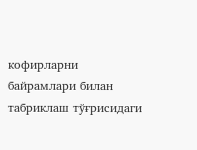кофирларни байрамлари билан табриклаш тўғрисидаги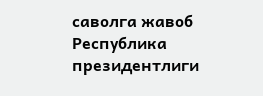саволга жавоб
Республика президентлиги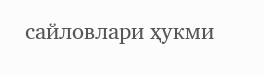сайловлари ҳукми